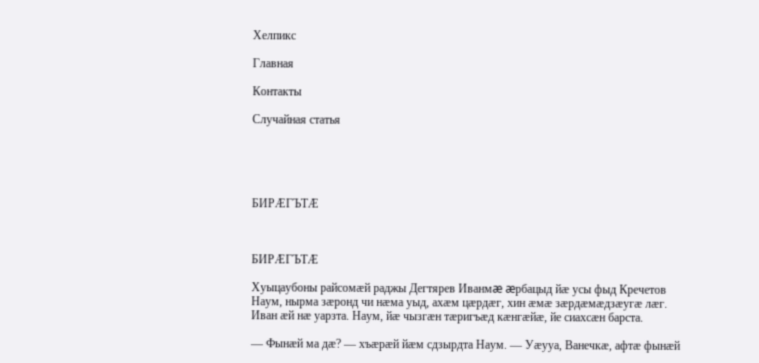Хелпикс

Главная

Контакты

Случайная статья





БИРÆГЪТÆ



БИРÆГЪТÆ

Хуыцаубоны райсомæй раджы Дегтярев Иванмæ æрбацыд йæ усы фыд Кречетов Наум, нырма зæронд чи нæма уыд, ахæм цæрдæг, хин æмæ зæрдæмæдзæугæ лæг. Иван æй нæ уарзта. Наум, йæ чызгæн тæригъæд кæнгæйæ, йе сиахсæн барста.

— Фынæй ма дæ? — хъæрæй йæм сдзырдта Наум. — Уæууа, Ванечкæ, афтæ фынæй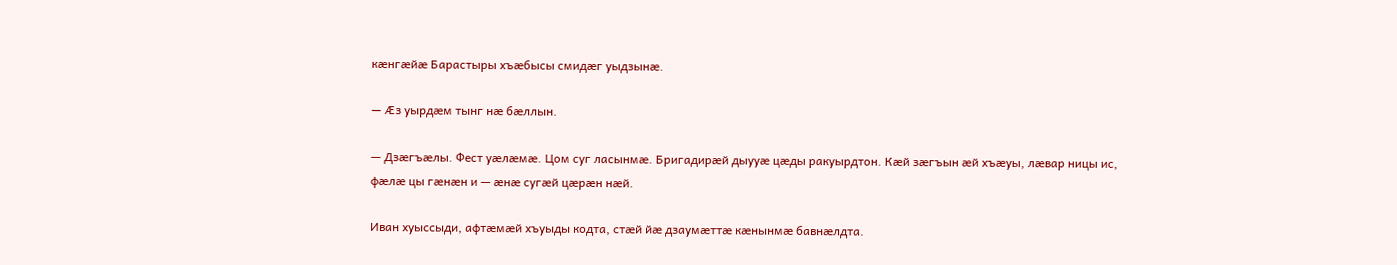кæнгæйæ Барастыры хъæбысы смидæг уыдзынæ.

— Æз уырдæм тынг нæ бæллын.

— Дзæгъæлы. Фест уæлæмæ. Цом суг ласынмæ. Бригадирæй дыууæ цæды ракуырдтон. Кæй зæгъын æй хъæуы, лæвар ницы ис, фæлæ цы гæнæн и — æнæ сугæй цæрæн нæй.

Иван хуыссыди, афтæмæй хъуыды кодта, стæй йæ дзаумæттæ кæнынмæ бавнæлдта.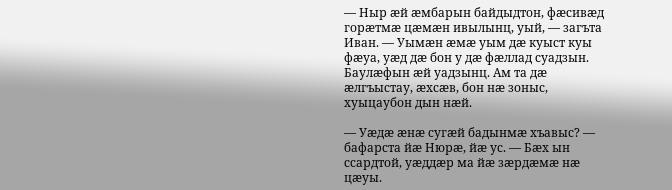— Ныр æй æмбарын байдыдтон, фæсивæд горæтмæ цæмæн ивылынц, уый, — загъта Иван. — Уымæн æмæ уым дæ куыст куы фæуа, уæд дæ бон у дæ фæллад суадзын. Баулæфын æй уадзынц. Ам та дæ æлгъыстау, æхсæв, бон нæ зоныс, хуыцаубон дын нæй.

— Уæдæ æнæ сугæй бадынмæ хъавыс? — бафарста йæ Нюрæ, йæ ус. — Бæх ын ссардтой, уæддæр ма йæ зæрдæмæ нæ цæуы.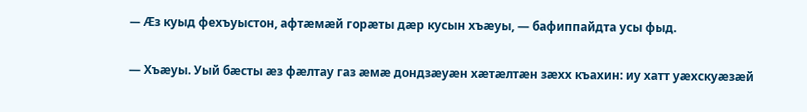— Æз куыд фехъуыстон, афтæмæй горæты дæр кусын хъæуы, — бафиппайдта усы фыд.

— Хъæуы. Уый бæсты æз фæлтау газ æмæ дондзæуæн хæтæлтæн зæхх къахин: иу хатт уæхскуæзæй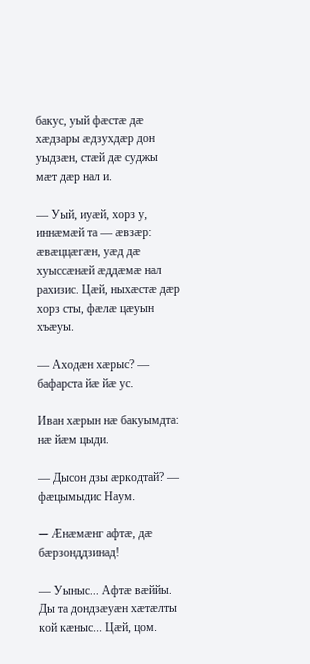бакус, уый фæстæ дæ хæдзары æдзухдæр дон уыдзæн, стæй дæ суджы мæт дæр нал и.

— Уый, иуæй, хорз у, иннæмæй та — æвзæр: æвæццæгæн, уæд дæ хуыссæнæй æддæмæ нал рахизис. Цæй, ныхæстæ дæр хорз сты, фæлæ цæуын хъæуы.

— Аходæн хæрыс? — бафарста йæ йæ ус.

Иван хæрын нæ бакуымдта: нæ йæм цыди.

— Дысон дзы æркодтай? — фæцымыдис Наум.

— Æнæмæнг афтæ, дæ бæрзонддзинад!

— Уыныс... Афтæ вæййы. Ды та дондзæуæн хæтæлты кой кæныс... Цæй, цом.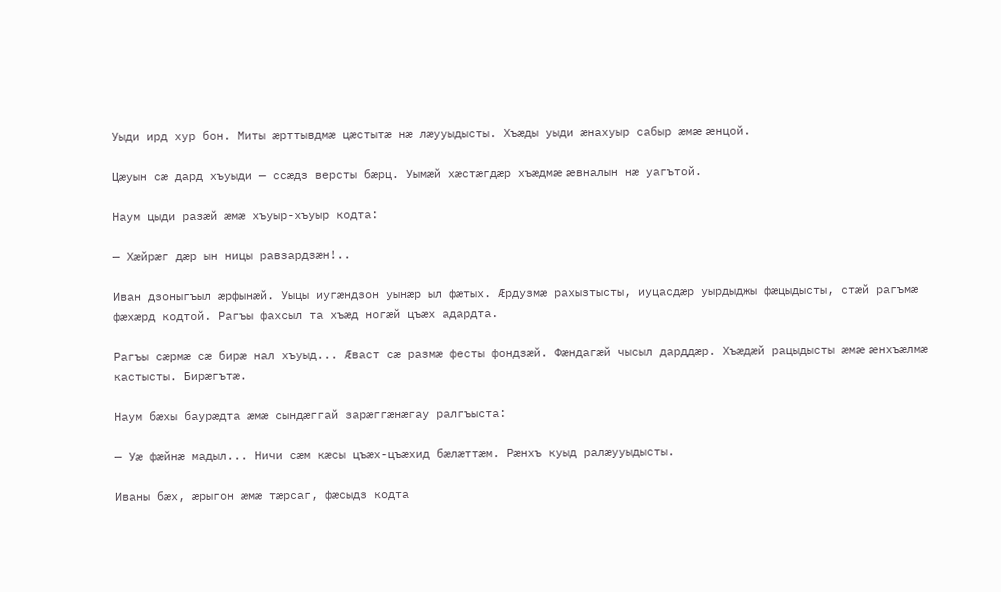Уыди ирд хур бон. Миты æрттывдмæ цæстытæ нæ лæууыдысты. Хъæды уыди æнахуыр сабыр æмæ æнцой.

Цæуын сæ дард хъуыди — ссæдз версты бæрц. Уымæй хæстæгдæр хъæдмæ æвналын нæ уагътой.

Наум цыди разæй æмæ хъуыр-хъуыр кодта:

— Хæйрæг дæр ын ницы равзардзæн!..

Иван дзоныгъыл æрфынæй. Уыцы иугæндзон уынæр ыл фæтых. Æрдузмæ рахызтысты, иуцасдæр уырдыджы фæцыдысты, стæй рагъмæ фæхæрд кодтой. Рагъы фахсыл та хъæд ногæй цъæх адардта.

Рагъы сæрмæ сæ бирæ нал хъуыд... Æваст сæ размæ фесты фондзæй. Фæндагæй чысыл дарддæр. Хъæдæй рацыдысты æмæ æнхъæлмæ кастысты. Бирæгътæ.

Наум бæхы баурæдта æмæ сындæггай зарæггæнæгау ралгъыста:

— Уæ фæйнæ мадыл... Ничи сæм кæсы цъæх-цъæхид бæлæттæм. Рæнхъ куыд ралæууыдысты.

Иваны бæх, æрыгон æмæ тæрсаг, фæсыдз кодта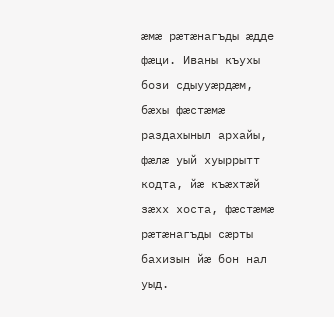æмæ рæтæнагъды æдде фæци. Иваны къухы бози сдыууæрдæм, бæхы фæстæмæ раздахыныл архайы, фæлæ уый хуыррытт кодта, йæ къæхтæй зæхх хоста, фæстæмæ рæтæнагъды сæрты бахизын йæ бон нал уыд.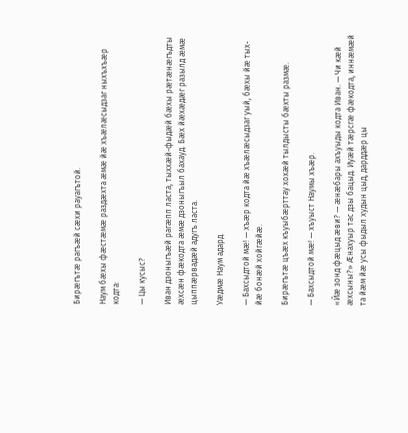Бирæгътæ рагъæй сæхи рауагътой.

Наум бæхы фæстæмæ раздæхта æмæ йæ хъæлæсыдзаг ныхъхъæр кодта:

— Цы кусыс?

Иван дзоныгъæй рагæпп ласта, тыххæй-фыдæй бæхы рæтæнæгъдты æхсæн фæкодта æмæ дзоныгъыл бахауд. Бæх йæхæдæг разылд æмæ цыппæрвадæй адугъ ласта.

Уæдмæ Наум адард.

— Бахсыдтой мæ! — хъæр кодта йæ хъæлæсыдзаг уый, бæхы йæ тых-йæ бонæй хойгæйæ.

Бирæгътæ цъæх къуыбæрттау хохæй тылдысты бæхты размæ.

— Бахсыдтой мæ! — хъуыст Наумы хъæр.

«Йæ зонд фæцыд æви? — æнæбары ахъуыды кодта Иван. — Чи кæй æхсыны?» Æнахуыр тас дзы бацыд. Иуæй тæрсгæ фæкодта, иннæмæй та йæм йæ усы фыдыл худын цыд, дарддæр цы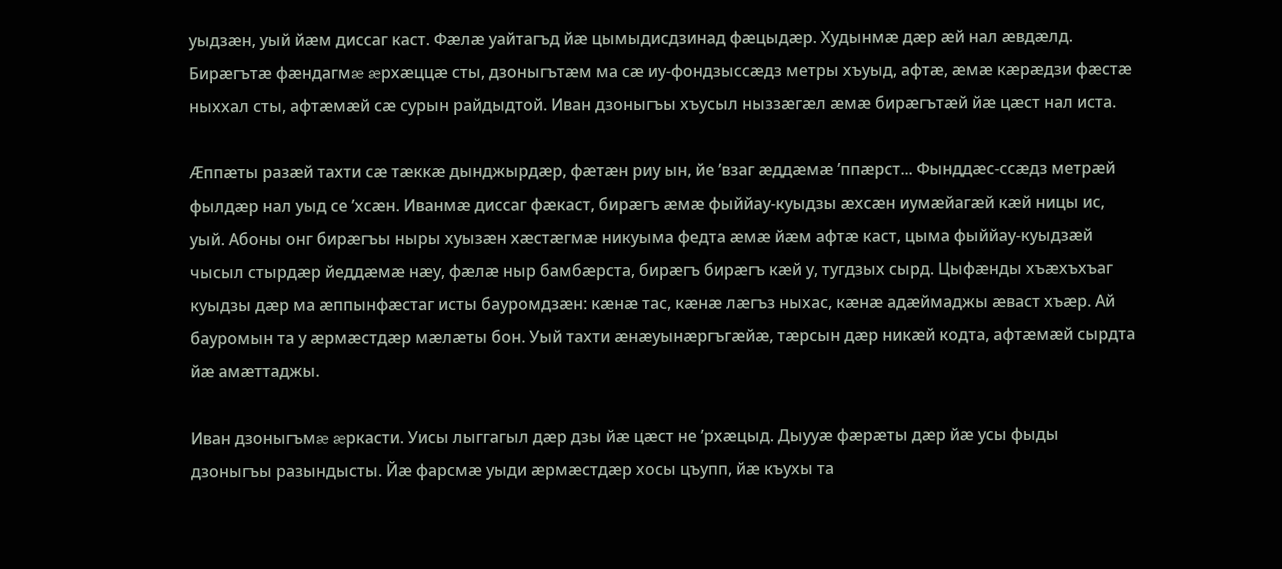уыдзæн, уый йæм диссаг каст. Фæлæ уайтагъд йæ цымыдисдзинад фæцыдæр. Худынмæ дæр æй нал æвдæлд. Бирæгътæ фæндагмæ æрхæццæ сты, дзоныгътæм ма сæ иу-фондзыссæдз метры хъуыд, афтæ, æмæ кæрæдзи фæстæ ныххал сты, афтæмæй сæ сурын райдыдтой. Иван дзоныгъы хъусыл ныззæгæл æмæ бирæгътæй йæ цæст нал иста.

Æппæты разæй тахти сæ тæккæ дынджырдæр, фæтæн риу ын, йе ’взаг æддæмæ ’ппæрст... Фынддæс-ссæдз метрæй фылдæр нал уыд се ’хсæн. Иванмæ диссаг фæкаст, бирæгъ æмæ фыййау-куыдзы æхсæн иумæйагæй кæй ницы ис, уый. Абоны онг бирæгъы ныры хуызæн хæстæгмæ никуыма федта æмæ йæм афтæ каст, цыма фыййау-куыдзæй чысыл стырдæр йеддæмæ нæу, фæлæ ныр бамбæрста, бирæгъ бирæгъ кæй у, тугдзых сырд. Цыфæнды хъæхъхъаг куыдзы дæр ма æппынфæстаг исты бауромдзæн: кæнæ тас, кæнæ лæгъз ныхас, кæнæ адæймаджы æваст хъæр. Ай бауромын та у æрмæстдæр мæлæты бон. Уый тахти æнæуынæргъгæйæ, тæрсын дæр никæй кодта, афтæмæй сырдта йæ амæттаджы.

Иван дзоныгъмæ æркасти. Уисы лыггагыл дæр дзы йæ цæст не ’рхæцыд. Дыууæ фæрæты дæр йæ усы фыды дзоныгъы разындысты. Йæ фарсмæ уыди æрмæстдæр хосы цъупп, йæ къухы та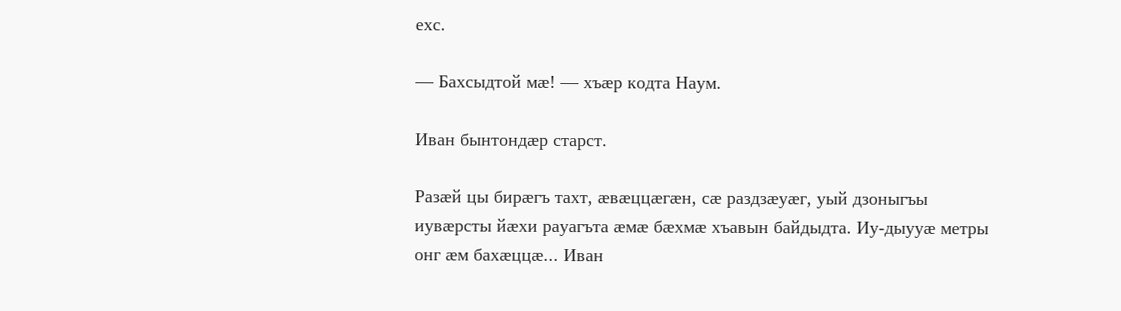ехс.

— Бахсыдтой мæ! — хъæр кодта Наум.

Иван бынтондæр старст.

Разæй цы бирæгъ тахт, æвæццæгæн, сæ раздзæуæг, уый дзоныгъы иувæрсты йæхи рауагъта æмæ бæхмæ хъавын байдыдта. Иу-дыууæ метры онг æм бахæццæ... Иван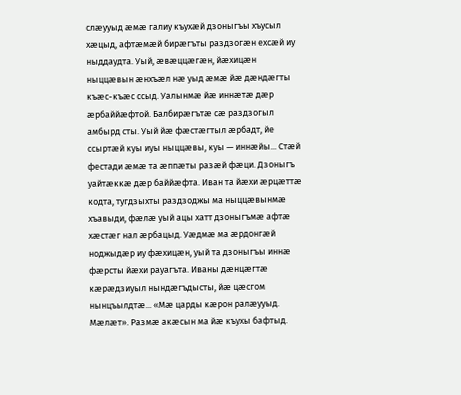слæууыд æмæ галиу къухæй дзоныгъы хъусыл хæцыд, афтæмæй бирæгъты раздзогæн ехсæй иу ныддаудта. Уый, æвæццæгæн, йæхицæн ныццæвын æнхъæл нæ уыд æмæ йæ дæндæгты къæс-къæс ссыд. Уалынмæ йæ иннæтæ дæр æрбаййæфтой. Балбирæгътæ сæ раздзогыл амбырд сты. Уый йæ фæстæгтыл æрбадт, йе ссыртæй куы иуы ныццæвы, куы — иннæйы... Стæй фестади æмæ та æппæты разæй фæци. Дзоныгъ уайтæккæ дæр баййæфта. Иван та йæхи æрцæттæ кодта, тугдзыхты раздзоджы ма ныццæвынмæ хъавыди, фæлæ уый ацы хатт дзоныгъмæ афтæ хæстæг нал æрбацыд. Уæдмæ ма æрдонгæй ноджыдæр иу фæхицæн, уый та дзоныгъы иннæ фæрсты йæхи рауагъта. Иваны дæнцæгтæ кæрæдзиуыл нындæгъдысты, йæ цæсгом нынцъылдтæ... «Мæ царды кæрон ралæууыд. Мæлæт». Размæ акæсын ма йæ къухы бафтыд.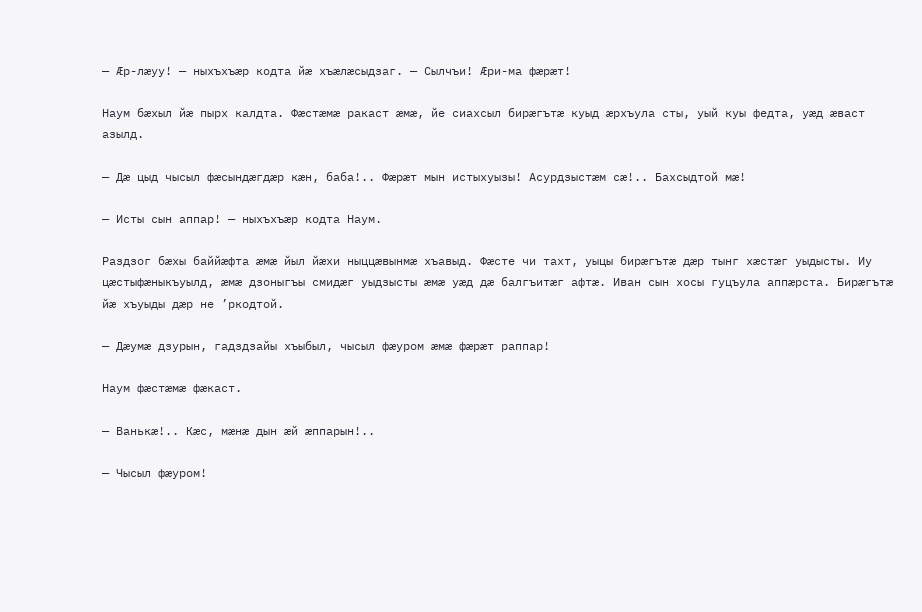— Æр-лæуу! — ныхъхъæр кодта йæ хъæлæсыдзаг. — Сылчъи! Æри-ма фæрæт!

Наум бæхыл йæ пырх калдта. Фæстæмæ ракаст æмæ, йе сиахсыл бирæгътæ куыд æрхъула сты, уый куы федта, уæд æваст азылд.

— Дæ цыд чысыл фæсындæгдæр кæн, баба!.. Фæрæт мын истыхуызы! Асурдзыстæм сæ!.. Бахсыдтой мæ!

— Исты сын аппар! — ныхъхъæр кодта Наум.

Раздзог бæхы баййæфта æмæ йыл йæхи ныццæвынмæ хъавыд. Фæсте чи тахт, уыцы бирæгътæ дæр тынг хæстæг уыдысты. Иу цæстыфæныкъуылд, æмæ дзоныгъы смидæг уыдзысты æмæ уæд дæ балгъитæг афтæ. Иван сын хосы гуцъула аппæрста. Бирæгътæ йæ хъуыды дæр не ’ркодтой.

— Дæумæ дзурын, гадздзайы хъыбыл, чысыл фæуром æмæ фæрæт раппар!

Наум фæстæмæ фæкаст.

— Ванькæ!.. Кæс, мæнæ дын æй æппарын!..

— Чысыл фæуром!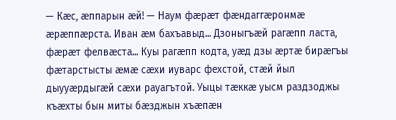— Кæс, æппарын æй! — Наум фæрæт фæндаггæронмæ æрæппæрста. Иван æм бахъавыд... Дзоныгъæй рагæпп ласта, фæрæт фелвæста... Куы рагæпп кодта, уæд дзы æртæ бирæгъы фæтарстысты æмæ сæхи иуварс фехстой, стæй йыл дыууæрдыгæй сæхи рауагътой. Уыцы тæккæ уысм раздзоджы къæхты бын миты бæзджын хъæпæн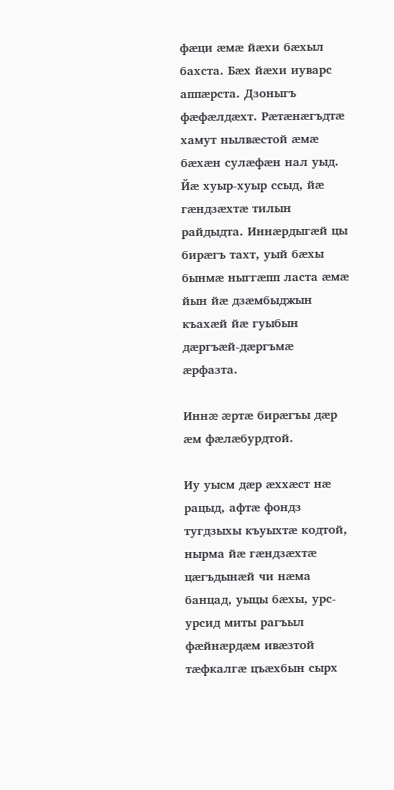фæци æмæ йæхи бæхыл бахста. Бæх йæхи иуварс аппæрста. Дзоныгъ фæфæлдæхт. Рæтæнæгъдтæ хамут нылвæстой æмæ бæхæн сулæфæн нал уыд. Йæ хуыр-хуыр ссыд, йæ гæндзæхтæ тилын райдыдта. Иннæрдыгæй цы бирæгъ тахт, уый бæхы бынмæ ныггæпп ласта æмæ йын йæ дзæмбыджын къахæй йæ гуыбын дæргъæй-дæргъмæ æрфазта.

Иннæ æртæ бирæгъы дæр æм фæлæбурдтой.

Иу уысм дæр æххæст нæ рацыд, афтæ фондз тугдзыхы къуыхтæ кодтой, нырма йæ гæндзæхтæ цæгъдынæй чи нæма банцад, уыцы бæхы, урс-урсид миты рагъыл фæйнæрдæм ивæзтой тæфкалгæ цъæхбын сырх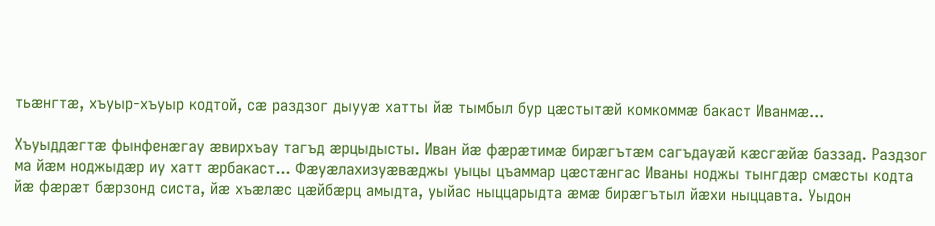тьæнгтæ, хъуыр-хъуыр кодтой, сæ раздзог дыууæ хатты йæ тымбыл бур цæстытæй комкоммæ бакаст Иванмæ...

Хъуыддæгтæ фынфенæгау æвирхъау тагъд æрцыдысты. Иван йæ фæрæтимæ бирæгътæм сагъдауæй кæсгæйæ баззад. Раздзог ма йæм ноджыдæр иу хатт æрбакаст... Фæуæлахизуæвæджы уыцы цъаммар цæстæнгас Иваны ноджы тынгдæр смæсты кодта йæ фæрæт бæрзонд систа, йæ хъæлæс цæйбæрц амыдта, уыйас ныццарыдта æмæ бирæгътыл йæхи ныццавта. Уыдон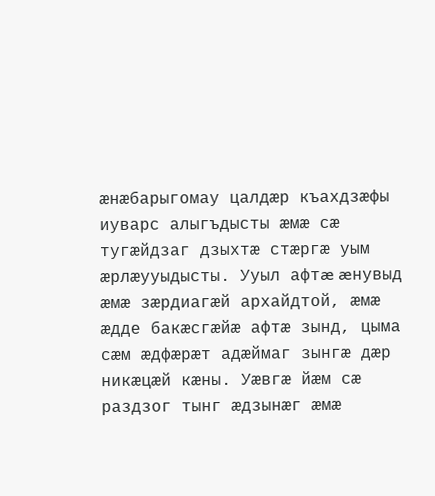æнæбарыгомау цалдæр къахдзæфы иуварс алыгъдысты æмæ сæ тугæйдзаг дзыхтæ стæргæ уым æрлæууыдысты. Ууыл афтæ æнувыд æмæ зæрдиагæй архайдтой, æмæ æдде бакæсгæйæ афтæ зынд, цыма сæм æдфæрæт адæймаг зынгæ дæр никæцæй кæны. Уæвгæ йæм сæ раздзог тынг æдзынæг æмæ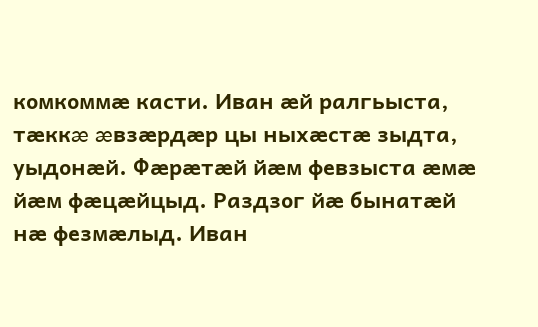комкоммæ касти. Иван æй ралгьыста, тæккæ æвзæрдæр цы ныхæстæ зыдта, уыдонæй. Фæрæтæй йæм февзыста æмæ йæм фæцæйцыд. Раздзог йæ бынатæй нæ фезмæлыд. Иван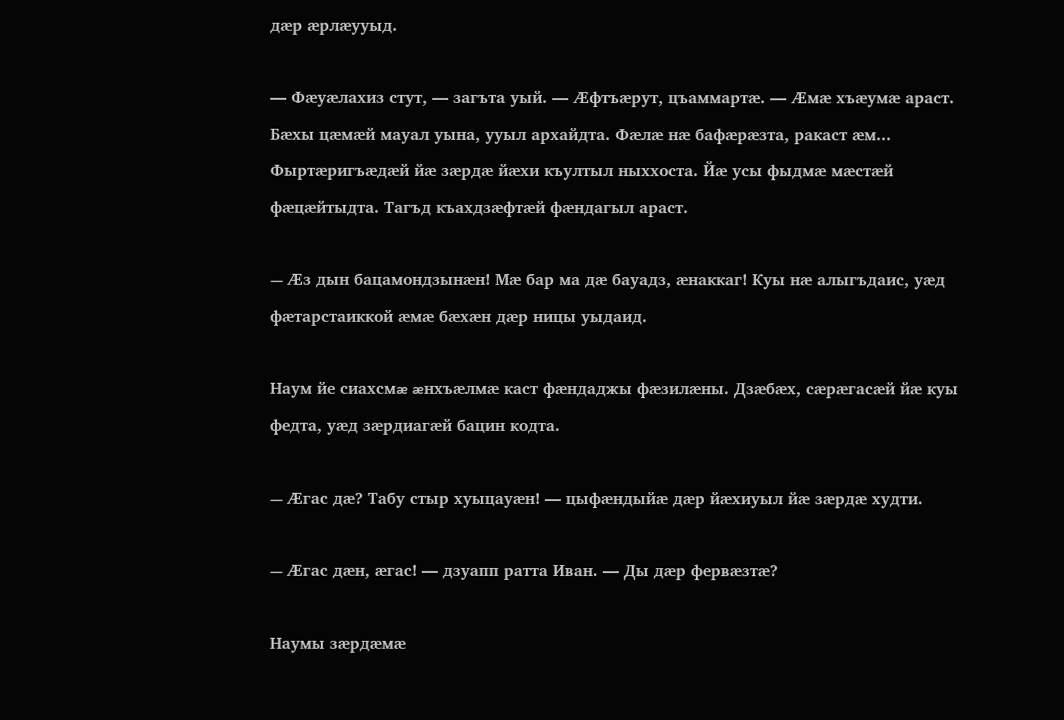дæр æрлæууыд.

— Фæуæлахиз стут, — загъта уый. — Æфтъæрут, цъаммартæ. — Æмæ хъæумæ араст. Бæхы цæмæй мауал уына, ууыл архайдта. Фæлæ нæ бафæрæзта, ракаст æм... Фыртæригъæдæй йæ зæрдæ йæхи къултыл ныххоста. Йæ усы фыдмæ мæстæй фæцæйтыдта. Тагъд къахдзæфтæй фæндагыл араст.

— Æз дын бацамондзынæн! Мæ бар ма дæ бауадз, æнаккаг! Куы нæ алыгъдаис, уæд фæтарстаиккой æмæ бæхæн дæр ницы уыдаид.

Наум йе сиахсмæ æнхъæлмæ каст фæндаджы фæзилæны. Дзæбæх, сæрæгасæй йæ куы федта, уæд зæрдиагæй бацин кодта.

— Æгас дæ? Табу стыр хуыцауæн! — цыфæндыйæ дæр йæхиуыл йæ зæрдæ худти.

— Æгас дæн, æгас! — дзуапп ратта Иван. — Ды дæр фервæзтæ?

Наумы зæрдæмæ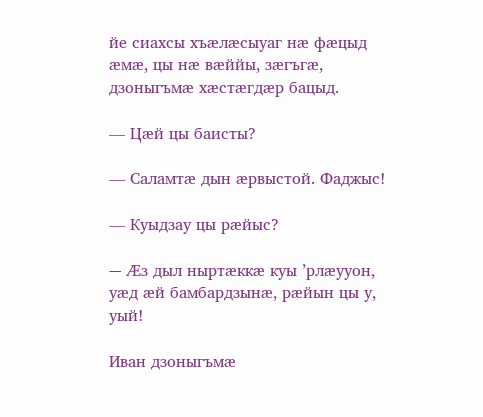йе сиахсы хъæлæсыуаг нæ фæцыд æмæ, цы нæ вæййы, зæгъгæ, дзоныгъмæ хæстæгдæр бацыд.

— Цæй цы баисты?

— Саламтæ дын æрвыстой. Фаджыс!

— Куыдзау цы рæйыс?

— Æз дыл ныртæккæ куы ’рлæууон, уæд æй бамбардзынæ, рæйын цы у, уый!

Иван дзоныгъмæ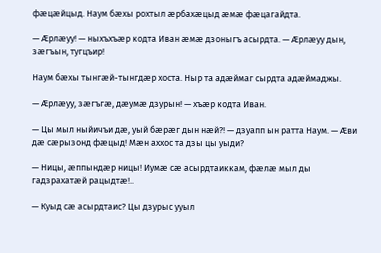фæцæйцыд. Наум бæхы рохтыл æрбахæцыд æмæ фæцагайдта.

— Æрлæуу! — ныхъхъæр кодта Иван æмæ дзоныгъ асырдта. — Æрлæуу дын, зæгъын, тугцъир!

Наум бæхы тынгæй-тынгдæр хоста. Ныр та адæймаг сырдта адæймаджы.

— Æрлæуу, зæгъгæ, дæумæ дзурын! — хъæр кодта Иван.

— Цы мыл ныйичъи дæ, уый бæрæг дын нæй?! — дзуапп ын ратта Наум. — Æви дæ сæрызонд фæцыд! Мæн аххос та дзы цы уыди?

— Ницы, æппындæр ницы! Иумæ сæ асырдтаиккам, фæлæ мыл ды гадзрахатæй рацыдтæ!..

— Куыд сæ асырдтаис? Цы дзурыс ууыл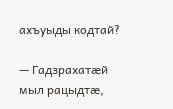ахъуыды кодтай?

— Гадзрахатæй мыл рацыдтæ,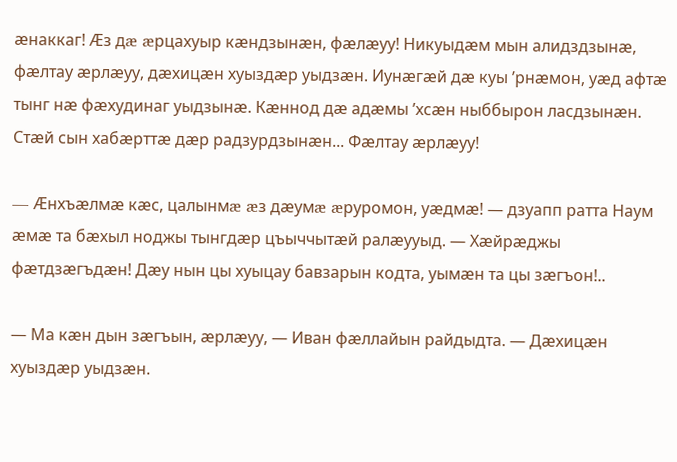æнаккаг! Æз дæ æрцахуыр кæндзынæн, фæлæуу! Никуыдæм мын алидздзынæ, фæлтау æрлæуу, дæхицæн хуыздæр уыдзæн. Иунæгæй дæ куы ’рнæмон, уæд афтæ тынг нæ фæхудинаг уыдзынæ. Кæннод дæ адæмы ’хсæн ныббырон ласдзынæн. Стæй сын хабæрттæ дæр радзурдзынæн... Фæлтау æрлæуу!

— Æнхъæлмæ кæс, цалынмæ æз дæумæ æруромон, уæдмæ! — дзуапп ратта Наум æмæ та бæхыл ноджы тынгдæр цъыччытæй ралæууыд. — Хæйрæджы фæтдзæгъдæн! Дæу нын цы хуыцау бавзарын кодта, уымæн та цы зæгъон!..

— Ма кæн дын зæгъын, æрлæуу, — Иван фæллайын райдыдта. — Дæхицæн хуыздæр уыдзæн.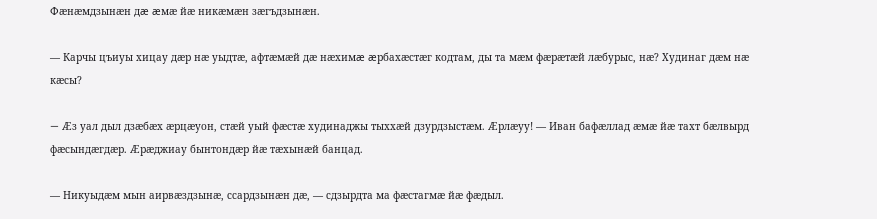Фæнæмдзынæн дæ æмæ йæ никæмæн зæгъдзынæн.

— Карчы цъиуы хицау дæр нæ уыдтæ, афтæмæй дæ нæхимæ æрбахæстæг кодтам, ды та мæм фæрæтæй лæбурыс, нæ? Худинаг дæм нæ кæсы?

— Æз уал дыл дзæбæх æрцæуон, стæй уый фæстæ худинаджы тыххæй дзурдзыстæм. Æрлæуу! — Иван бафæллад æмæ йæ тахт бæлвырд фæсындæгдæр. Æрæджиау бынтондæр йæ тæхынæй банцад.

— Никуыдæм мын аирвæздзынæ, ссардзынæн дæ, — сдзырдта ма фæстагмæ йæ фæдыл.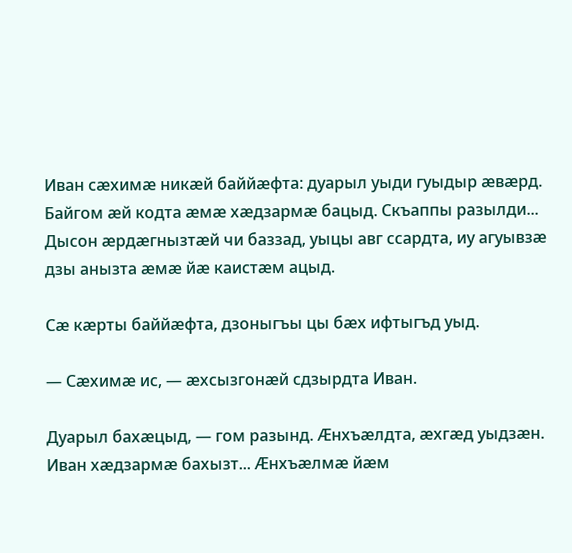Иван сæхимæ никæй баййæфта: дуарыл уыди гуыдыр æвæрд. Байгом æй кодта æмæ хæдзармæ бацыд. Скъаппы разылди... Дысон æрдæгнызтæй чи баззад, уыцы авг ссардта, иу агуывзæ дзы анызта æмæ йæ каистæм ацыд.

Сæ кæрты баййæфта, дзоныгъы цы бæх ифтыгъд уыд.

— Сæхимæ ис, — æхсызгонæй сдзырдта Иван.

Дуарыл бахæцыд, — гом разынд. Æнхъæлдта, æхгæд уыдзæн. Иван хæдзармæ бахызт... Æнхъæлмæ йæм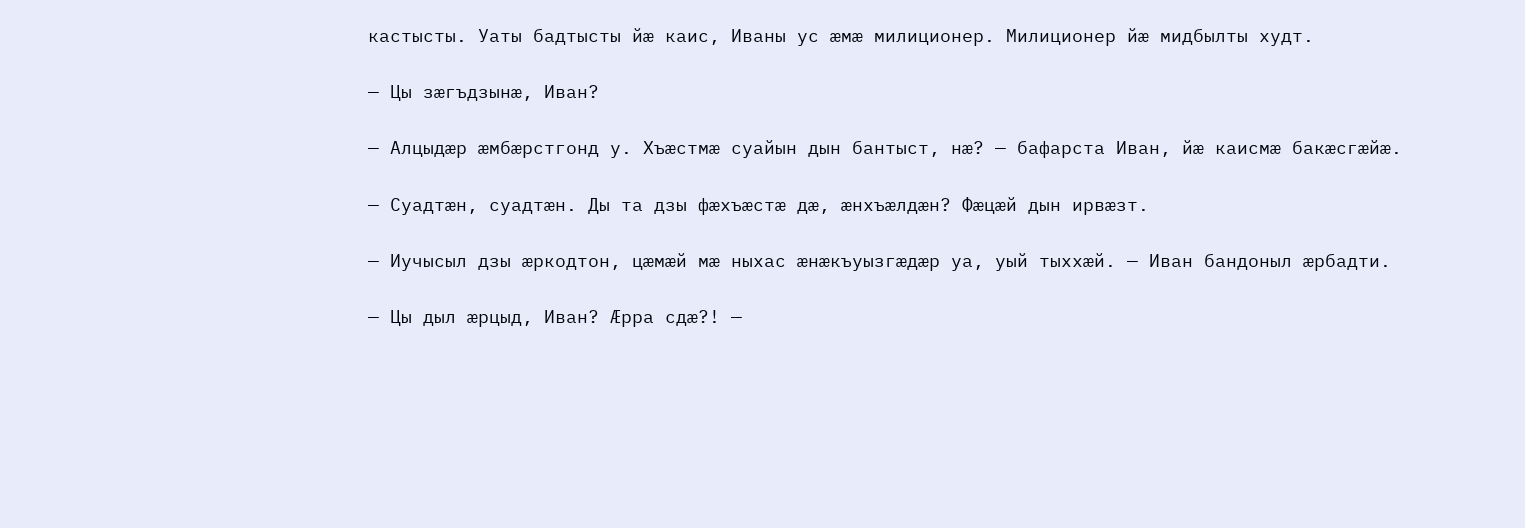кастысты. Уаты бадтысты йæ каис, Иваны ус æмæ милиционер. Милиционер йæ мидбылты худт.

— Цы зæгъдзынæ, Иван?

— Алцыдæр æмбæрстгонд у. Хъæстмæ суайын дын бантыст, нæ? — бафарста Иван, йæ каисмæ бакæсгæйæ.

— Суадтæн, суадтæн. Ды та дзы фæхъæстæ дæ, æнхъæлдæн? Фæцæй дын ирвæзт.

— Иучысыл дзы æркодтон, цæмæй мæ ныхас æнæкъуызгæдæр уа, уый тыххæй. — Иван бандоныл æрбадти.

— Цы дыл æрцыд, Иван? Æрра сдæ?! —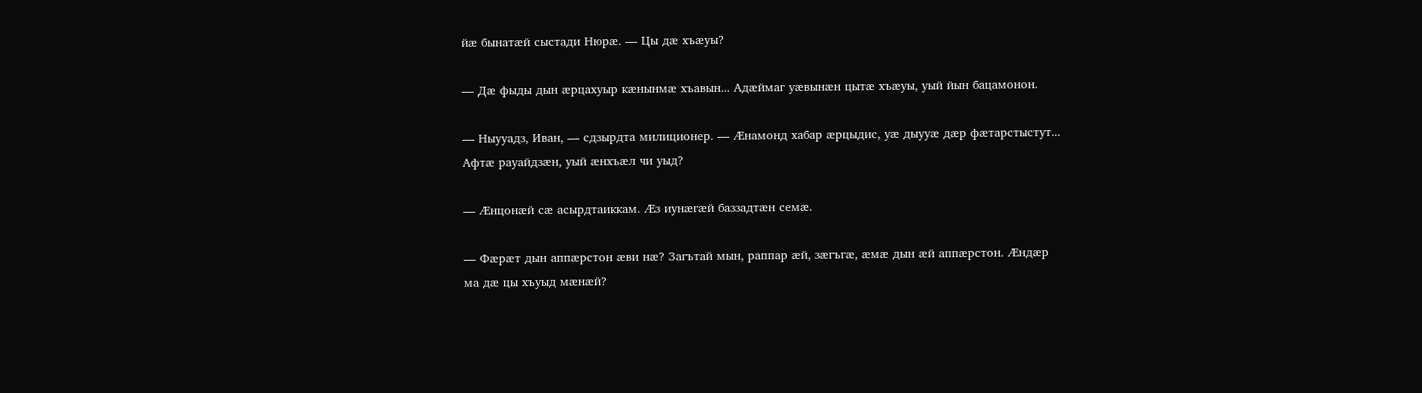йæ бынатæй сыстади Нюрæ. — Цы дæ хъæуы?

— Дæ фыды дын æрцахуыр кæнынмæ хъавын... Адæймаг уæвынæн цытæ хъæуы, уый йын бацамонон.

— Ныууадз, Иван, — сдзырдта милиционер. — Æнамонд хабар æрцыдис, уæ дыууæ дæр фæтарстыстут... Афтæ рауайдзæн, уый æнхъæл чи уыд?

— Æнцонæй сæ асырдтаиккам. Æз иунæгæй баззадтæн семæ.

— Фæрæт дын аппæрстон æви нæ? Загътай мын, раппар æй, зæгъгæ, æмæ дын æй аппæрстон. Æндæр ма дæ цы хъуыд мæнæй?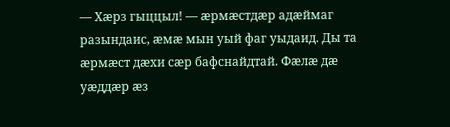— Хæрз гыццыл! — æрмæстдæр адæймаг разындаис, æмæ мын уый фаг уыдаид. Ды та æрмæст дæхи сæр бафснайдтай. Фæлæ дæ уæддæр æз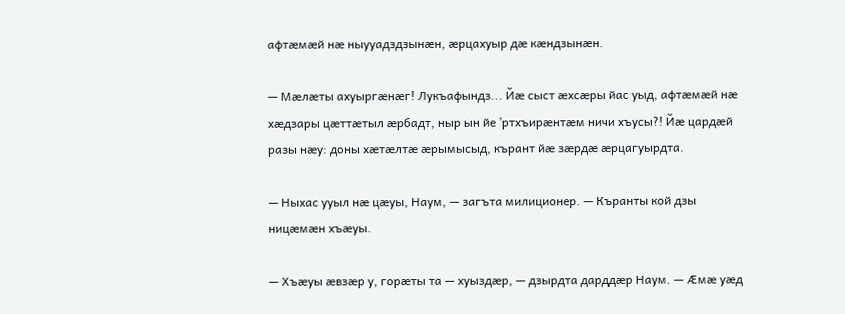афтæмæй нæ ныууадздзынæн, æрцахуыр дæ кæндзынæн.

— Мæлæты ахуыргæнæг! Лукъафындз... Йæ сыст æхсæры йас уыд, афтæмæй нæ хæдзары цæттæтыл æрбадт, ныр ын йе ’ртхъирæнтæм ничи хъусы?! Йæ цардæй разы нæу: доны хæтæлтæ æрымысыд, кърант йæ зæрдæ æрцагуырдта.

— Ныхас ууыл нæ цæуы, Наум, — загъта милиционер. — Къранты кой дзы ницæмæн хъæуы.

— Хъæуы æвзæр у, горæты та — хуыздæр, — дзырдта дарддæр Наум. — Æмæ уæд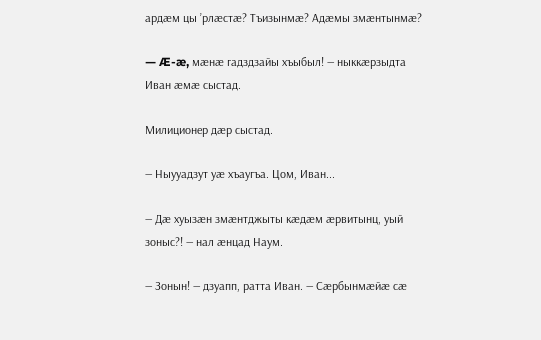ардæм цы ’рлæстæ? Тъизынмæ? Адæмы змæнтынмæ?

— Æ-æ, мæнæ гадздзайы хъыбыл! — ныккæрзыдта Иван æмæ сыстад.

Милиционер дæр сыстад.

— Ныууадзут уæ хъаугъа. Цом, Иван...

— Дæ хуызæн змæнтджыты кæдæм æрвитынц, уый зоныс?! — нал æнцад Наум.

— Зонын! — дзуапп, ратта Иван. — Сæрбынмæйæ сæ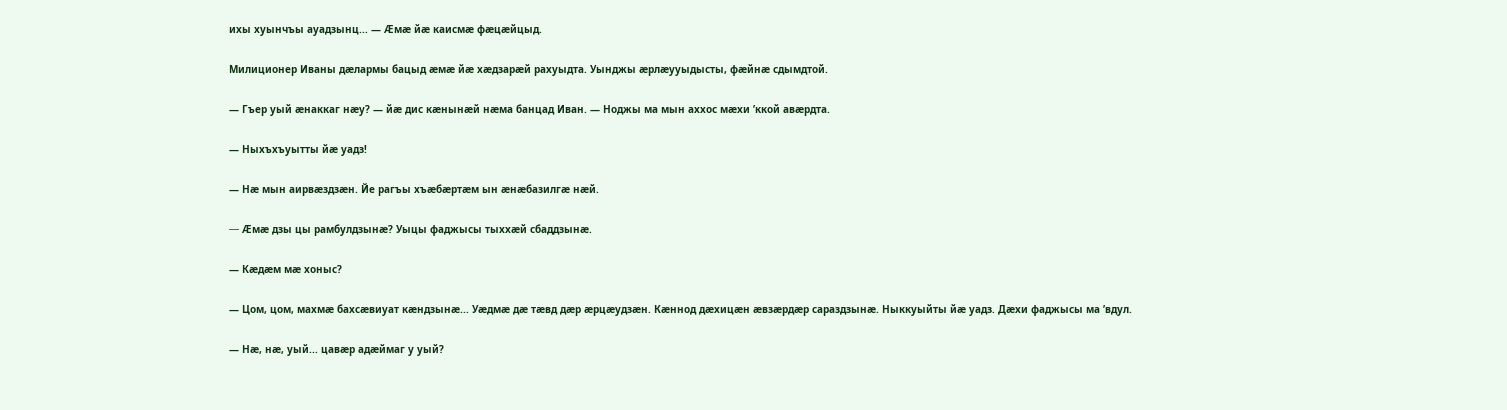ихы хуынчъы ауадзынц... — Æмæ йæ каисмæ фæцæйцыд.

Милиционер Иваны дæлармы бацыд æмæ йæ хæдзарæй рахуыдта. Уынджы æрлæууыдысты, фæйнæ сдымдтой.

— Гъер уый æнаккаг нæу? — йæ дис кæнынæй нæма банцад Иван. — Ноджы ма мын аххос мæхи ’ккой авæрдта.

— Ныхъхъуытты йæ уадз!

— Нæ мын аирвæздзæн. Йе рагъы хъæбæртæм ын æнæбазилгæ нæй.

— Æмæ дзы цы рамбулдзынæ? Уыцы фаджысы тыххæй сбаддзынæ.

— Кæдæм мæ хоныс?

— Цом, цом, махмæ бахсæвиуат кæндзынæ... Уæдмæ дæ тæвд дæр æрцæудзæн. Кæннод дæхицæн æвзæрдæр сараздзынæ. Ныккуыйты йæ уадз. Дæхи фаджысы ма ’вдул.

— Нæ, нæ, уый... цавæр адæймаг у уый?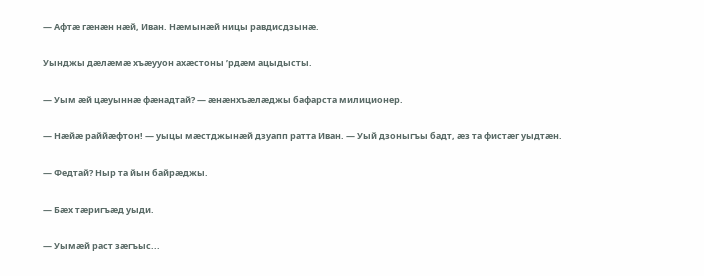— Афтæ гæнæн нæй, Иван. Нæмынæй ницы равдисдзынæ.

Уынджы дæлæмæ хъæууон ахæстоны ’рдæм ацыдысты.

— Уым æй цæуыннæ фæнадтай? — æнæнхъæлæджы бафарста милиционер.

— Нæйæ раййæфтон! — уыцы мæстджынæй дзуапп ратта Иван. — Уый дзоныгъы бадт, æз та фистæг уыдтæн.

— Федтай? Ныр та йын байрæджы.

— Бæх тæригъæд уыди.

— Уымæй раст зæгъыс...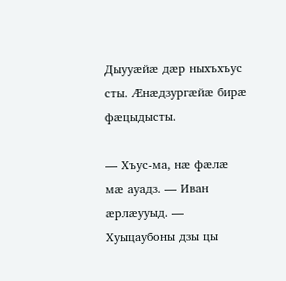Дыууæйæ дæр ныхъхъус сты. Æнæдзургæйæ бирæ фæцыдысты.

— Хъус-ма, нæ фæлæ мæ ауадз. — Иван æрлæууыд. — Хуыцаубоны дзы цы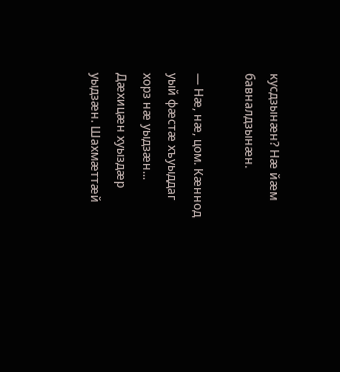кусдзынæн? Нæ йæм бавналдзынæн.

— Нæ, нæ, цом. Кæннод уый фæстæ хъуыддаг хорз нæ уыдзæн... Дæхицæн хуыздæр уыдзæн. Шахмæттæй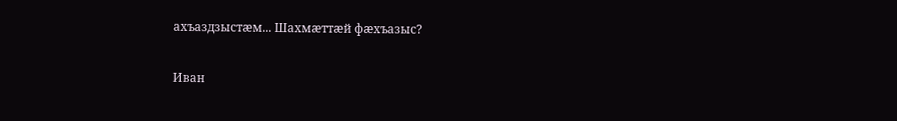ахъаздзыстæм... Шахмæттæй фæхъазыс?

Иван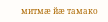митмæ йæ тамако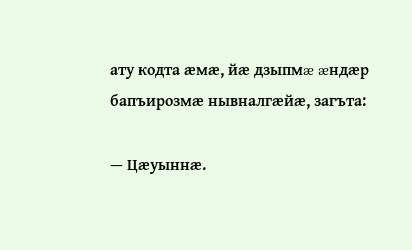ату кодта æмæ, йæ дзыпмæ æндæр бапъирозмæ нывналгæйæ, загъта:

— Цæуыннæ.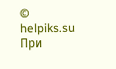© helpiks.su При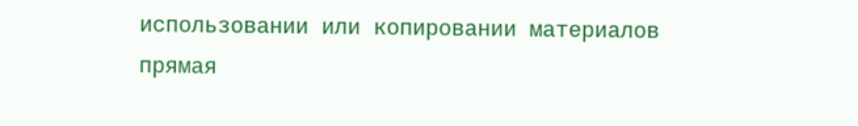использовании или копировании материалов прямая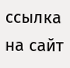ссылка на сайт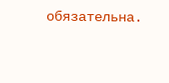обязательна.